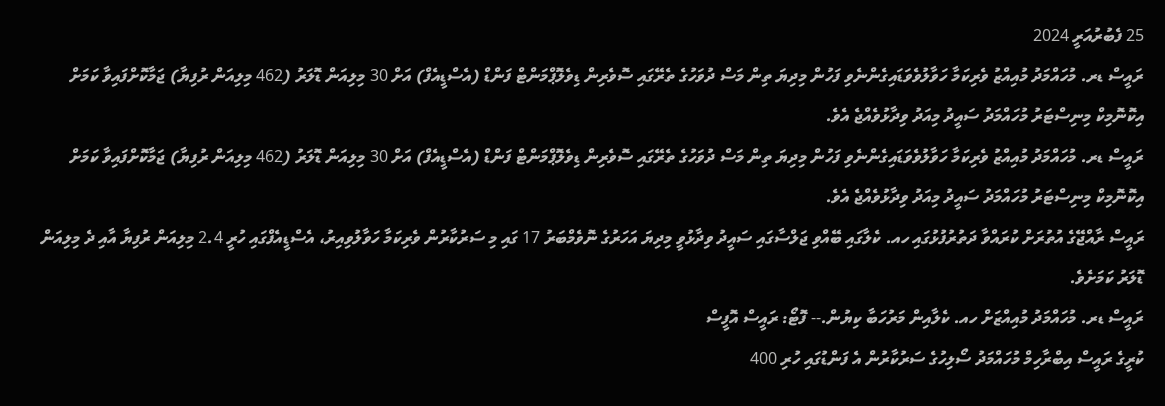25 ފެބުރުއަރީ 2024
ރައީސް ޑރ. މުހައްމަދު މުއިއްޒު ވެރިކަމާ ހަވާލުވެވަޑައިގެންނެވި ފަހުން މިދިޔަ ތިން މަސް ދުވަހުގެ ތެރޭގައި ސޮވެރިން ޑިވެލޮޕްމަންޓް ފަންޑް (އެސްޑީއެފް) އަށް 30 މިލިއަން ޑޮލަރު (462 މިލިއަން ރުފިޔާ) ޖަމާކޮށްފައިވާ ކަމަށް އިކޮނޮމިކް މިނިސްޓަރު މުހައްމަދު ސައީދު މިއަދު ވިދާޅުވެއްޖެ އެވެ.
ރައީސް ޑރ. މުހައްމަދު މުއިއްޒު ވެރިކަމާ ހަވާލުވެވަޑައިގެންނެވި ފަހުން މިދިޔަ ތިން މަސް ދުވަހުގެ ތެރޭގައި ސޮވެރިން ޑިވެލޮޕްމަންޓް ފަންޑް (އެސްޑީއެފް) އަށް 30 މިލިއަން ޑޮލަރު (462 މިލިއަން ރުފިޔާ) ޖަމާކޮށްފައިވާ ކަމަށް އިކޮނޮމިކް މިނިސްޓަރު މުހައްމަދު ސައީދު މިއަދު ވިދާޅުވެއްޖެ އެވެ.
ރައީސް ރާއްޖޭގެ އުތުރަށް ކުރައްވާ ދަތުރުފުޅުގައި ހއ. ކެލާގައި ބޭއްވި ޖަލްސާގައި ސައީދު ވިދާޅުވީ މިދިޔަ އަހަރުގެ ނޮވެމްބަރު 17 ގައި މި ސަރުކާރުން ވެރިކަމާ ހަވާލުވިއިރު، އެސްޑީއެފްގައި ހުރީ 2.4 މިލިއަން ރުފިޔާ އާއި ދެ މިލިއަން ޑޮލަރު ކަމަށެވެ.
ރައީސް ޑރ. މުހައްމަދު މުއިއްޒަށް ހއ. ކެލާއިން މަރުހަބާ ކިޔުން.-- ފޮޓޯ: ރައީސް އޮފީސް
ކުރީގެ ރައީސް އިބްރާހިމް މުހައްމަދު ސޯލިހުގެ ސަރުކާރުން އެ ފަންޑުގައި ހުރި 400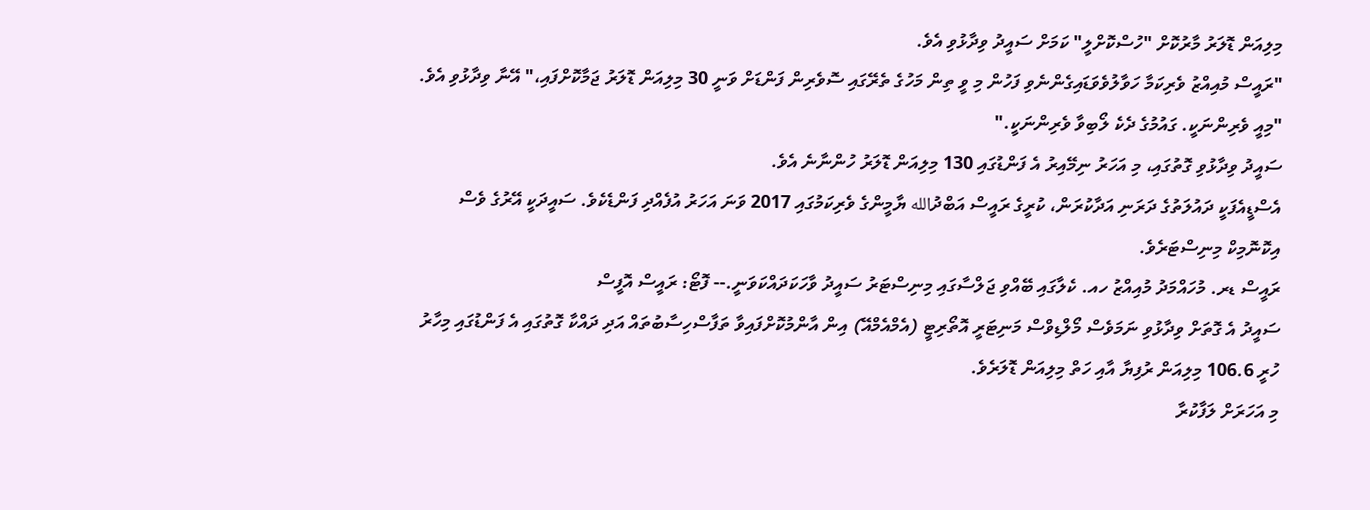މިލިއަން ޑޮލަރު މާރުކޮށް "ހުސްކޮށްލީ" ކަމަށް ސައީދު ވިދާޅުވި އެވެ.
"ރައީސް މުއިއްޒު ވެރިކަމާ ހަވާލުވެވަޑައިގެންނެވި ފަހުން މި ވީ ތިން މަހުގެ ތެރޭގައި ސޮވެރިން ފަންޑަށް ވަނީ 30 މިލިއަން ޑޮލަރު ޖަމާކޮށްފައި،" އޭނާ ވިދާޅުވި އެވެ.
"މިއީ ވެރިންނަކީ. ގައުމުގެ ދެކެ ލޯބިވާ ވެރިންނަކީ."
ސައީދު ވިދާޅުވި ގޮތުގައި، މި އަހަރު ނިމޭއިރު އެ ފަންޑުގައި 130 މިލިއަން ޑޮލަރު ހުންނާނެ އެވެ.
އެސްޑީއެފަކީ ދައުލަތުގެ ދަރަނި އަދާކުރަން، ކުރީގެ ރައީސް އަބްދުالله ޔާމީންގެ ވެރިކަމުގައި 2017 ވަނަ އަހަރު އުފެއްދި ފަންޑެކެވެ. ސައީދަކީ އޭރުގެ ވެސް އިކޮނޮމިކް މިނިސްޓަރެވެ.
ރައީސް ޑރ. މުހައްމަދު މުއިއްޒު ހއ. ކެލާގައި ބޭއްވި ޖަލްސާގައި މިނިސްޓަރު ސައީދު ވާހަކަދައްކަވަނީ.-- ފޮޓޯ: ރައީސް އޮފީސް
ސައީދު އެ ގޮތަށް ވިދާޅުވި ނަމަވެސް މޯލްޑިވްސް މަނިޓަރީ އޮތޯރިޓީ (އެމްއެމްއޭ) އިން އާންމުކޮށްފައިވާ ތަފާސްހިސާބުތައް އަދި ދައްކާ ގޮތުގައި އެ ފަންޑުގައި މިހާރު ހުރީ 106.6 މިލިއަން ރުފިޔާ އާއި ހަތް މިލިއަން ޑޮލަރެވެ.
މި އަހަރަށް ލަފާކުރާ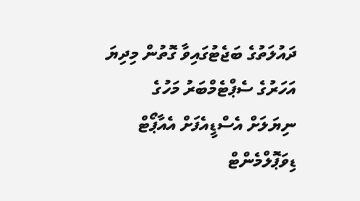ދައުލަތުގެ ބަޖެޓުގައިވާ ގޮތުން މިދިޔަ އަހަރުގެ ސެޕްޓެމްބަރު މަހުގެ ނިޔަލަށް އެސްޑީއެފަށް އެއާޕޯޓް ޑިވަޕޮލްމެންޓް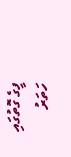ފީގެ ގޮތުގައި ހަތަރު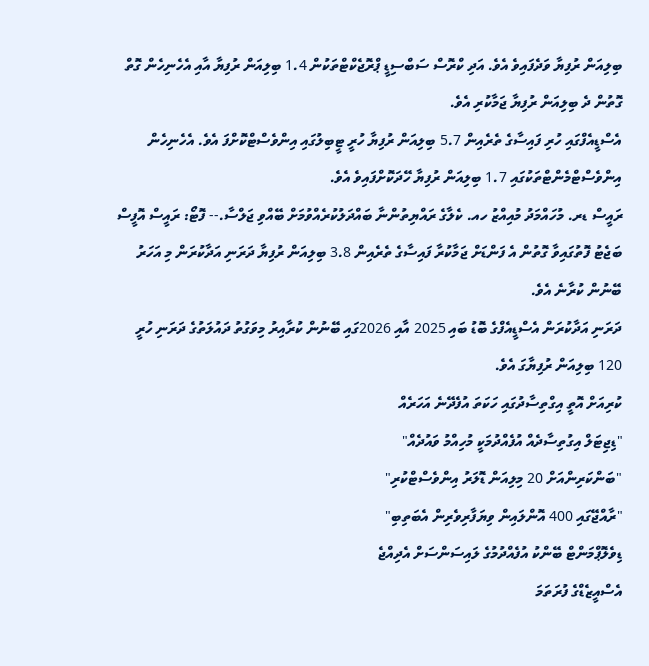ބިލިއަން ރުފިޔާ ވަދެފައިވެ އެވެ. އަދި ކްރޮސް ސަބްސިޑީ ޕްރޮޖެކްޓްތަކުން 1.4 ބިލިއަން ރުފިޔާ އާއި އެހެނިހެން ގޮތް ގޮތުން ދެ ބިލިއަން ރުފިޔާ ޖަމާކުރި އެވެ.
އެސްޑީއެފްގައި ހުރި ފައިސާގެ ތެރެއިން 5.7 ބިލިއަން ރުފިޔާ ހުރީ ޓީބިލުގައި އިންވެސްޓްކޮށްފަ އެވެ. އެހެނިހެން އިންވެސްޓްމެންޓްތަކުގައި 1.7 ބިލިއަން ރުފިޔާ ހޭދަކޮށްފައިވެ އެވެ.
ރައީސް ޑރ. މުހައްމަދު މުއިއްޒު ހއ. ކެލާގެ ރައްޔިތުންނާ ބައްދަލުކުރެއްވުމަށް ބޭއްވި ޖަލްސާ.-- ފޮޓޯ: ރައީސް އޮފީސް
ބަޖެޓު ފޮތުގައިވާ ގޮތުން އެ ފަންޑަށް ޖަމާކުރާ ފައިސާގެ ތެރެއިން 3.8 ބިލިއަން ރުފިޔާ ދަރަނި އަދާކުރަން މި އަހަރު ބޭނުން ކުރާނެ އެވެ.
ދަރަނި އަދާކުރަން އެސްޑީއެފްގެ ބޮޑު ބައި 2025 އާއި 2026ގައި ބޭނުން ކުރާއިރު މިވަގުތު ދައުލަތުގެ ދަރަނި ހުރީ 120 ބިލިއަން ރުފިޔާގަ އެވެ.
ކުރިއަށް އޮތީ އިގްތިސާދުގައި ހަކަތަ އުފެދޭނެ އަހަރެއް
"ޑިޖިޓަލް އިގުތިސާދެއް އުފެއްދުމަކީ މުހިއްމު ވައުދެއް"
"ބަންކަރިންއަށް 20 މިލިއަން ޑޮލަރު އިންވެސްޓްކުރި"
"ރާއްޖޭގައި 400 އޮންލައިން ވިޔަފާރިވެރިން އެބަތިބި"
ޑިވެލޮޕްމަންޓް ބޭންކު އުފެއްދުމުގެ ލައިސަންސަށް އެދިއްޖެ
އެސްއީޒެޑްގެ ފުރަތަމަ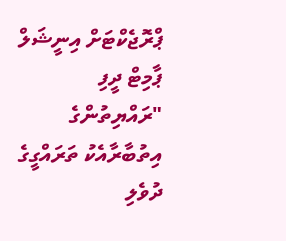ޕްރޮޖެކްޓަށް އިނީޝަލް ޕާމިޓް ދީފި
"ރައްޔިތުންގެ އިތުބާރާއެކު ތަރައްގީގެ ދުވެލި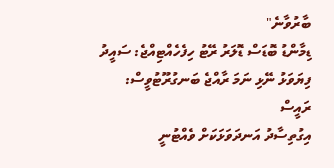ބާރުވާނެ"
ޑިމާންޑު ބޮޑަސް ޑޮލަރު ރޭޓު ހިފެހެއްޓިއްޖެ: ސައީދު
ފިޔަވަޅު ނޭޅި ނަމަ ރާއްޖެ ބަނގުރޫޓުވީސް: ރައީސް
އިގުތިސާދު އަނދަވަޅަކަށް ވެއްޓުނީ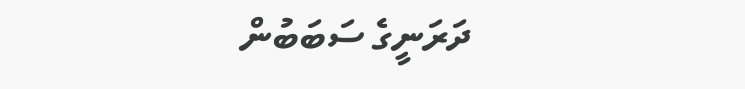ދަރަނީގެ ސަބަބުން